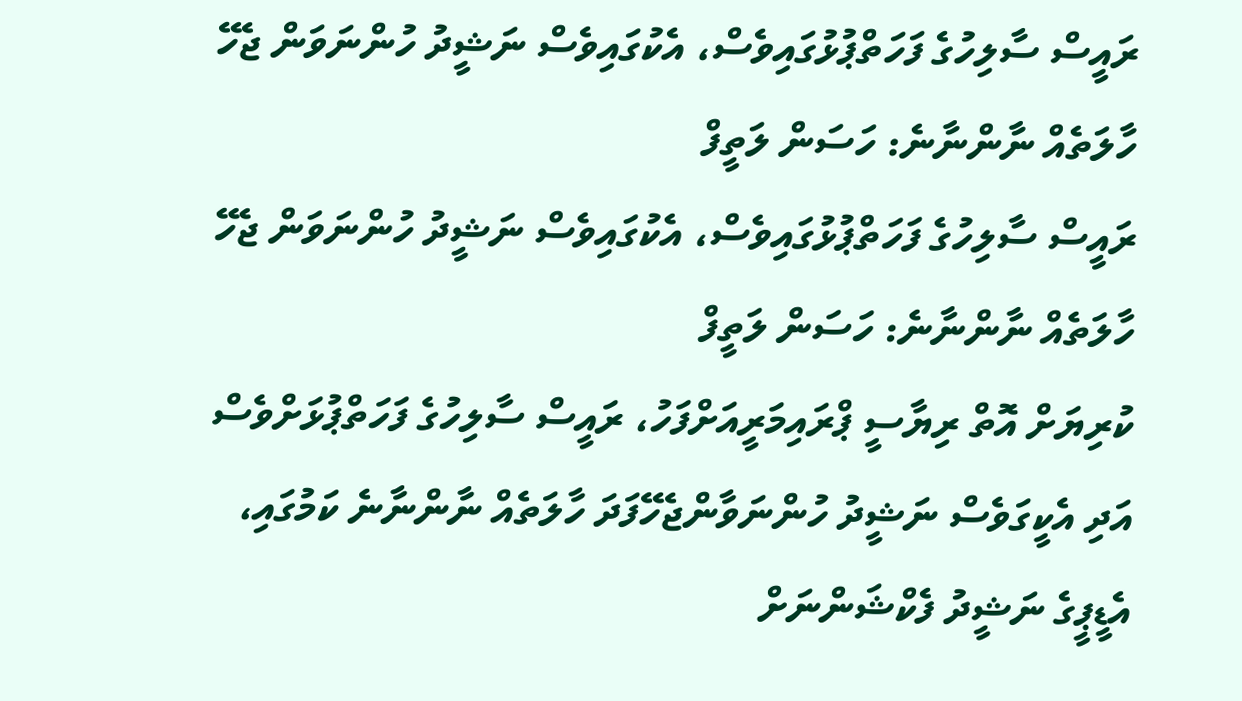ރައީސް ސާލިހުގެ ފަހަތްޕުޅުގައިވެސް، އެކުގައިވެސް ނަޝީދު ހުންނަވަން ޖެހޭ ހާލަތެއް ނާންނާނެ: ހަސަން ލަތީފް
ރައީސް ސާލިހުގެ ފަހަތްޕުޅުގައިވެސް، އެކުގައިވެސް ނަޝީދު ހުންނަވަން ޖެހޭ ހާލަތެއް ނާންނާނެ: ހަސަން ލަތީފް
ކުރިޔަށް އޮތް ރިޔާސީ ޕްރައިމަރީއަށްފަހު، ރައީސް ސާލިހުގެ ފަހަތްޕުޅަށްވެސް އަދި އެކީގަވެސް ނަޝީދު ހުންނަވާންޖެހޭފަދަ ހާލަތެއް ނާންނާނެ ކަމުގައި، އެޑީޕީގެ ނަޝީދު ފެކްޝަންނަށް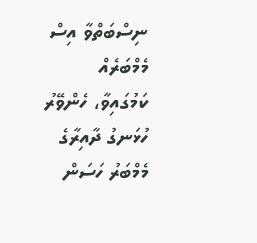ނިސްބަތްވާ އިސް މެމްބަރެއް ކަމުގައިވާ، ހެންވޭރު ހުޅަނގު ދާއިރާގެ މެމްބަރު ހަސަން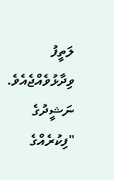ލަތީފު ވިދާޅުވެއްޖެއެވެ.
ނަޝީދުގެ "ފިކުރެއްގެ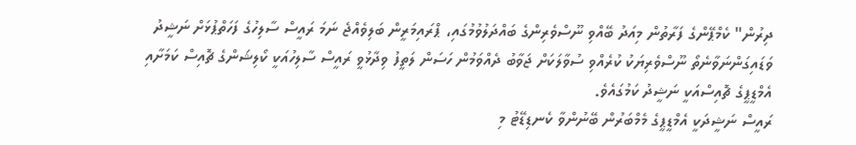ދިރުން" ކެމްޕޭންގެ ފަރާތުން މިއަދު ބޭއްވި ނޫސްވެރިންގެ ބައްދަލުވުމުގައި، ޕްރައިމަރީން ބަލިވެއްޖެ ނަމަ ރައީސް ސާލިހުގެ ފަހަތްޕުޅަށް ނަޝީދު ވަޑައިގަންނަވާނެތޯ ނޫސްވެރިޔަކު ކުރެއްވި ސުވާލަކަށް ޖަވާބު ދެއްވަމުން ހަސަން ލަތީފު ވިދާޅުވީ ރައީސް ސާލިހުއަކީ ކޯލިޝަންގެ ޗޮއިސް ކަމަށާއި އެމްޑީޕީގެ ޗޮއިސްއަކީ ނަޝީދު ކަމުގައެވެ.
ރައީސް ނަޝީދަކީ އެމްޑީޕީގެ މެމްބަރުން ބޭނުންވާ ކެނޑިޑޭޓު މި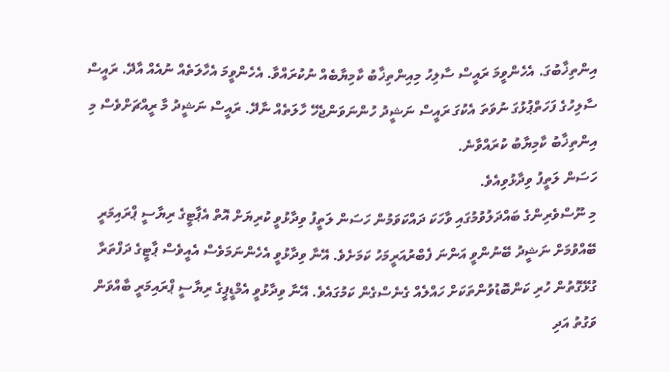އިންތިޚާބުގަ. އެހެންވީމަ ރައީސް ސާލިހު މިއިންތިޚާބު ކާމިޔާބެއް ނުކުރައްވާ. އެހެންވީމަ އެހާލަތެއް ނުއެއް އާދޭ. ރައީސް ސާލިހުގެ ފަހަތްޕުޅުގަ ނުވަތަ އެކުގަ ރައީސް ނަޝީދު ހުންނަވަންޖެހޭ ހާލަތެއް ނާދޭ. ރައީސް ނަޝީދު މާ ރީއްޗަށްވެސް މި އިންތިޚާބު ކާމިޔާބު ކުރައްވާނެ.
ހަސަން ލަތީފު ވިދާޅުވިއެވެ.
މި ނޫސްވެރިންގެ ބައްދަލުވުމުގައި ވާހަކަ ދައްކަވަމުން ހަސަން ލަތީފު ވިދާޅުވީ ކުރިޔަށް އޮތް އެޕާޓީގެ ރިޔާސީ ޕްރައިމަރީ ބޭއްވުމަށް ނަޝީދު ބޭނުންވީ އަންނަ ފެބްރުއަރީމަހު ކަމަށެވެ. އޭނާ ވިދާޅުވީ އެހެންނަމަވެސް އެއީވެސް ޕާޓީގެ ދަފްތަރާ ގުޅޭގޮތުން ހުރި ކަންބޮޑުވުންތަކަށް ހައްލެއް ގެނެސްގެން ކަމުގައެވެ. އޭނާ ވިދާޅުވީ އެމްޑީޕީގެ ރިޔާސީ ޕްރައިމަރީ ބާއްވަން ވަގުތު އަދި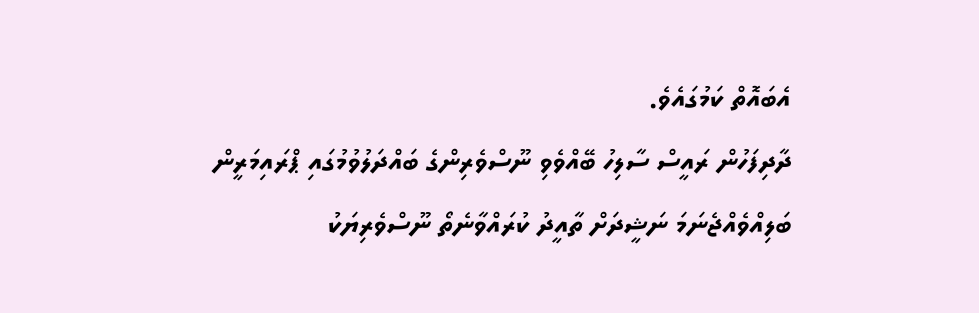އެބައޮތް ކަމުގައެވެ.
ދާދިފަހުން ރައީސް ސާލިހު ބޭއްވެވި ނޫސްވެރިންގެ ބައްދަލުވުމުގައި ޕްރައިމަރީން ބަލިއްވެއްޖެނަމަ ނަޝީދަށް ތާއީދު ކުރައްވާނެތޯ ނޫސްވެރިޔަކު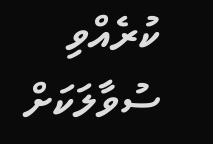ކުރެއްވި ސުވާލަކަށް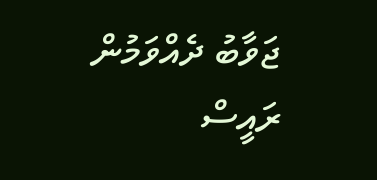ޖަވާބު ދެއްވަމުން ރައީސް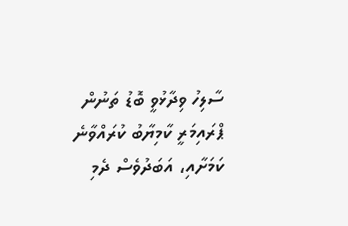ސާލިހު ވިދާޅުވީ ބޮޑު ތަނުން ޕްރައިމަރީ ކާމިޔާބު ކުރައްވާނެ ކަމަށާއި، އަބަދުވެސް ދެމި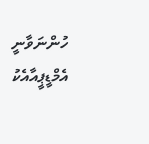ހުންނަވާނީ އެމްޑީޕީއާއެކު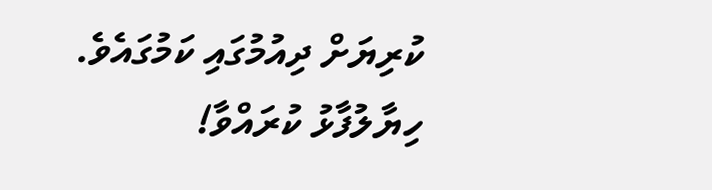ކުރިޔަށް ދިއުމުގައި ކަމުގައެވެ.
ހިޔާލުފާޅު ކުރައްވާ!